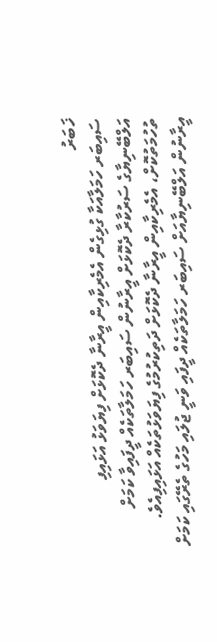ޚަބަރު
ސައިބަރ ހަމަލާއަކާ ގުޅިގެން އެމެރިކާއިން އީރާނާ ދެކޮޅަށް ފިޔަވަޅު އަޅައިފި
އަލްބޭނިޔާގެ ސަރުކާރާ ދެކޮޅަށް އީރާނުން ސައިބަރ ހަމަލާތަކެއް ދީފައިވާ ކަމަށް ތުހުމަތުކޮށް، އެމެރިކާއިން އީރާނާ ދެކޮޅަށް ދަތިކުރުމުގެ ފިޔަވަޅުތަކެއް އަޅައިފިއެވެ. އީރާނުން އަލްބޭނިޔާއަށް ސައިބަރ ހަމަލާތަކެއް ދީފައި ވަނީ ޖުލައި މަހުގެ ތެރޭގައި ކަމަށް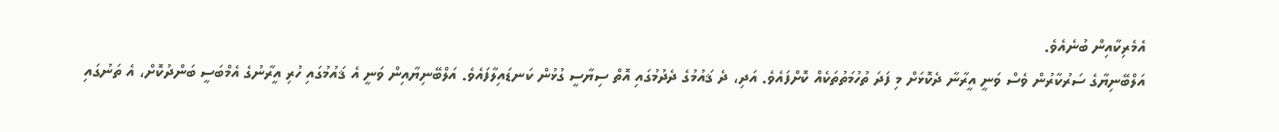އެމެރިކާއިން ބުނެއެވެ.
އަލްބޭނިޔާގެ ސަރުކާރުން ވެސް ވަނީ އީރާނާ ދެކޮޅަށް މި ފަދަ ތުހުމަތުތަކެއް ކޮށްފައެވެ. އަދި، ދެ ޤައުމުގެ ދެދުމުގައި އޮތް ސިޔާސީ ގުޅުން ކަނޑައިލާފައެވެ. އަލްބޭނިޔާއިން ވަނީ އެ ޤައުމުގައި ހުރި އީރާނުގެ އެމްބަސީ ބަންދުކޮށް، އެ ތަނުގައި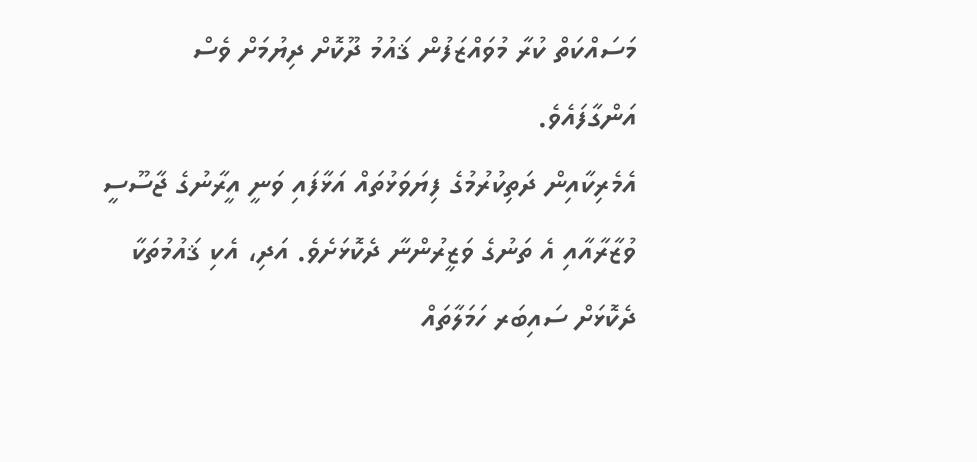މަސައްކަތް ކުރާ މުވައްޒަފުން ޤައުމު ދޫކޮށް ދިޔުމަށް ވެސް އަންގާފައެވެ.
އެމެރިކާއިން ދަތިކުރުމުގެ ފިޔަވަޅުތައް އަޅާފައި ވަނީ އީރާނުގެ ޖާސޫސީ ވުޒާރާއާއި އެ ތަނުގެ ވަޒީރުންނާ ދެކޮޅަށެވެ. އަދި، އެކި ޤައުމުތަކާ ދެކޮޅަށް ސައިބަރ ހަމަލާތައް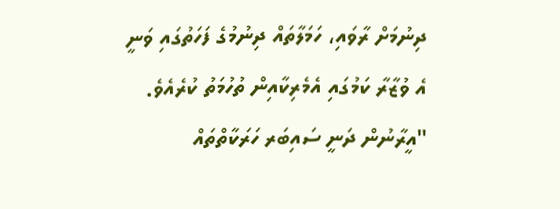ދިނުމަށް ރާވައި، ހަމަލާތައް ދިނުމުގެ ފަހަތުގައި ވަނީ އެ ވުޒާރާ ކަމުގައި އެމެރިކާއިން ތުހުމަތު ކުރެއެވެ.
"އީރާނުން ދަނީ ސައިބަރ ހަރަކާތްތައް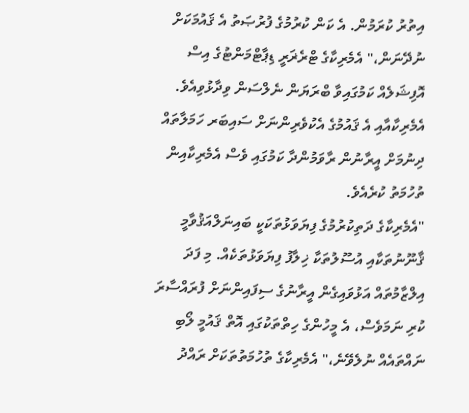އިތުރު ކުރަމުން. އެ ކަން ކުރުމުގެ ފުރުޞަތު އެ ޤައުމަކަށް ނުދޭނަން،" އެމެރިކާގެ ޓްރެޜަރީ ޑިޕާޓްމަންޓުގެ އިސް އޮފިޝަލެއް ކަމުގައިވާ ބްރަޔަން ނެލްސަން ވިދާޅުވިއެވެ. އެމެރިކާއާއި އެ ޤައުމުގެ އެކުވެރިންނަށް ސައިބަރ ހަމަލާތައް ދިނުމަށް އީރާނުން ރާވަމުންދާ ކަމުގައި ވެސް އެމެރިކާއިން ތުހުމަތު ކުރެއެވެ.
"އެމެރިކާގެ ދަތިކުރުމުގެ ފިޔަވަޅުތަކަކީ ބައިނަލްއަޤުވާމީ ޤާނޫނުތަކާއި އުސޫލުތަކާ ޚިލާފު ފިޔަވަޅުތަކެއް. މި ފަދަ އިލްޒާމުތައް އަޅުވައިގެން އީރާނުގެ ސިފައިންނަށް ފުރައްސާރަ ކުރި ނަމަވެސް، އެ މީހުންގެ ހިތްތަކުގައި އޮތް ޤައުމީ ލޯބި ނައްތައެއް ނުލެވޭނެ،" އެމެރިކާގެ ތުހުމަތުތަކަށް ރައްދު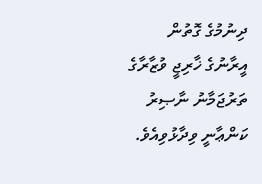ދިނުމުގެ ގޮތުން އީރާނުގެ ޚާރިޖީ ވުޒާރާގެ ތަރުޖަމާނު ނާޞިރު ކަންޢާނީ ވިދާޅުވިއެވެ.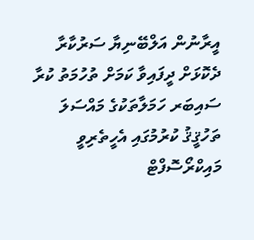އީރާނުން އަލްބޭނިޔާ ސަރުކާރާ ދެކޮޅަށް ދީފައިވާ ކަމަށް ތުހުމަތު ކުރާ ސައިބަރ ހަމަލާތަކުގެ މައްސަލަ ތަހުޤީޤު ކުރުމުގައި އެހީތެރިވީ މައިކްރޯސޮފްޓް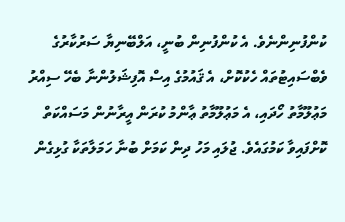ކުންފުނިންނެވެ. އެ ކުންފުނިން ބުނީ، އަލްބޭނިޔާ ސަރުކާރުގެ ވެބްސައިޓުތައް ހެކުކޮށް، އެ ޤައުމުގެ އިސް އޮފިޝަލުންނާ ބެހޭ ސިއްރު މަޢުލޫމާތު ހޯދައި، އެ މަޢުލޫމާތު ޢާންމު ކުރަން އީރާނުން މަސައްކަތް ކޮށްފައިވާ ކަމުގައެވެ. ޖުލައި މަހު ދިން ކަމަށް ބުނާ ހަމަލާތަކާ ގުޅިގެން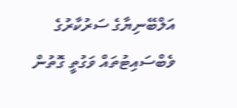އަލްބޭނިޔާގެ ސަރުކާރުގެ ވެބްސައިޓުތައް ވަގުތީ ގޮތުން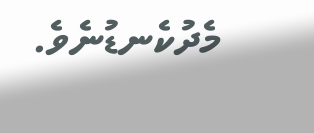މެދުކެނޑުނެވެ.